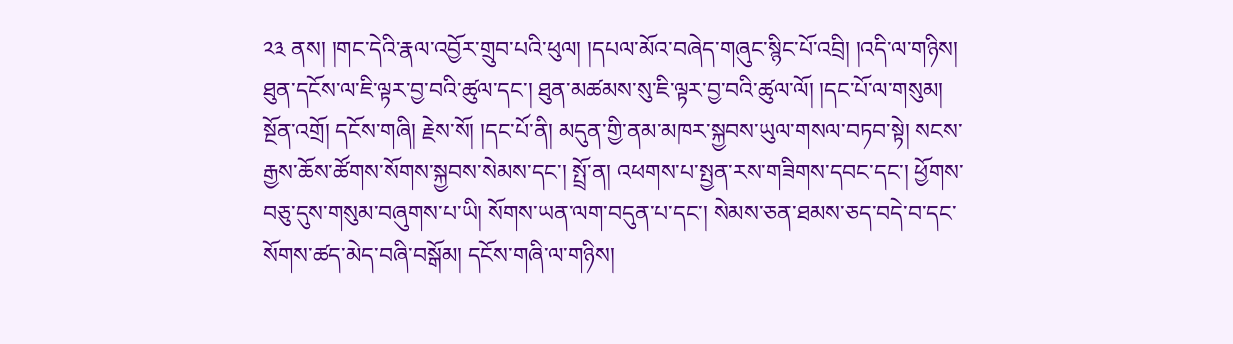༢༣ ནས། །གང་དེའི་རྣལ་འབྱོར་གྲུབ་པའི་ཕུལ། །དཔལ་མོའ་བཞེད་གཞུང་སྙིང་པོ་འབྲི། །འདི་ལ་གཉིས། ཐུན་དངོས་ལ་ཇི་ལྟར་བྱ་བའི་ཚུལ་དང་། ཐུན་མཚམས་སུ་ཇི་ལྟར་བྱ་བའི་ཚུལ་ལོ། །དང་པོ་ལ་གསུམ། སྔོན་འགྲོ། དངོས་གཞི། རྗེས་སོ། །དང་པོ་ནི། མདུན་གྱི་ནམ་མཁར་སྐྱབས་ཡུལ་གསལ་བཏབ་སྟེ། སངས་རྒྱས་ཆོས་ཚོགས་སོགས་སྐྱབས་སེམས་དང་། སྤྲོ་ན། འཕགས་པ་སྤྱན་རས་གཟིགས་དབང་དང་། ཕྱོགས་བཅུ་དུས་གསུམ་བཞུགས་པ་ཡི། སོགས་ཡན་ལག་བདུན་པ་དང་། སེམས་ཅན་ཐམས་ཅད་བདེ་བ་དང་སོགས་ཚད་མེད་བཞི་བསྒོམ། དངོས་གཞི་ལ་གཉིས།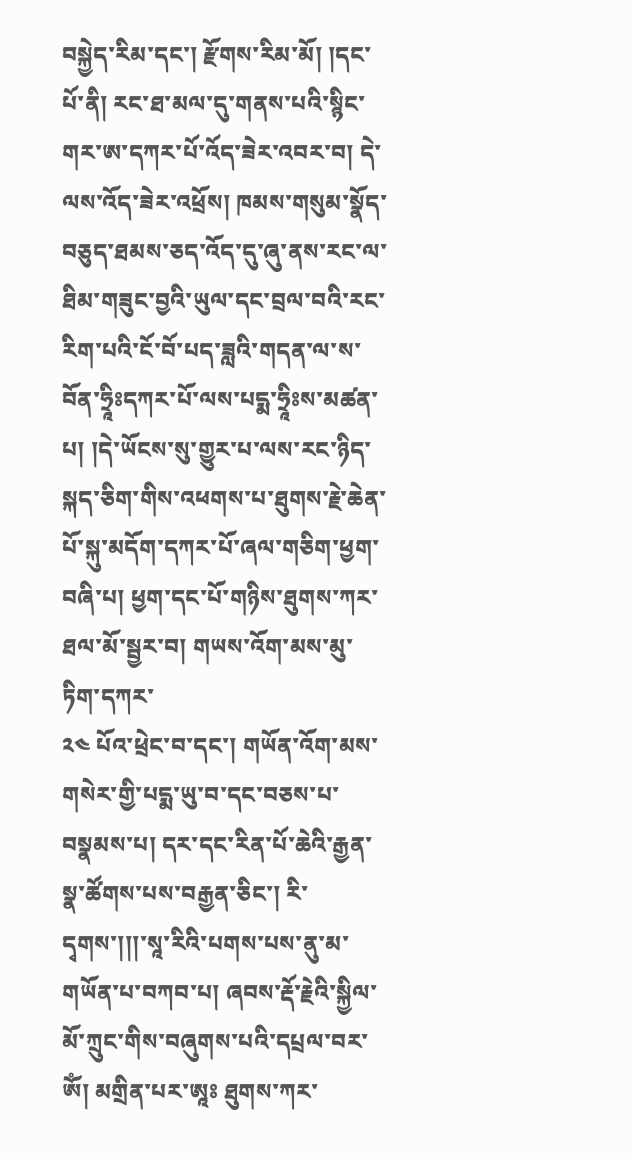བསྐྱེད་རིམ་དང་། རྫོགས་རིམ་མོ། །དང་པོ་ནི། རང་ཐ་མལ་དུ་གནས་པའི་སྙིང་གར་ཨ་དཀར་པོ་འོད་ཟེར་འབར་བ། དེ་ལས་འོད་ཟེར་འཕྲོས། ཁམས་གསུམ་སྣོད་བཅུད་ཐམས་ཅད་འོད་དུ་ཞུ་ནས་རང་ལ་ཐིམ་གཟུང་བྱའི་ཡུལ་དང་བྲལ་བའི་རང་རིག་པའི་ངོ་བོ་པད་ཟླའི་གདན་ལ་ས་བོན་ཧྲཱིཿདཀར་པོ་ལས་པདྨ་ཧྲཱིཿས་མཚན་པ། །དེ་ཡོངས་སུ་གྱུར་པ་ལས་རང་ཉིད་སྐད་ཅིག་གིས་འཕགས་པ་ཐུགས་རྗེ་ཆེན་པོ་སྐུ་མདོག་དཀར་པོ་ཞལ་གཅིག་ཕྱག་བཞི་པ། ཕྱག་དང་པོ་གཉིས་ཐུགས་ཀར་ཐལ་མོ་སྦྱར་བ། གཡས་འོག་མས་མུ་ཏིག་དཀར་
༢༤ པོའ་ཕྲེང་བ་དང་། གཡོན་འོག་མས་གསེར་གྱི་པདྨ་ཡུ་བ་དང་བཅས་པ་བསྣམས་པ། དར་དང་རིན་པོ་ཆེའི་རྒྱན་སྣ་ཚོགས་པས་བརྒྱན་ཅིང་། རི་དྭགས་།།།་སཱ་རིའི་པགས་པས་ནུ་མ་གཡོན་པ་བཀབ་པ། ཞབས་རྡོ་རྗེའི་སྐྱིལ་མོ་ཀྲུང་གིས་བཞུགས་པའི་དཔྲལ་བར་ༀ། མགྲིན་པར་ཨཱཿ ཐུགས་ཀར་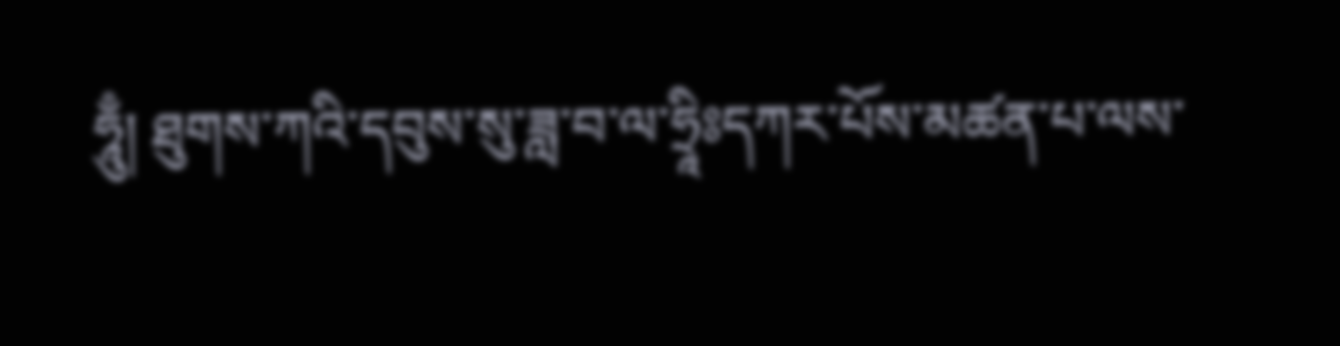ཧཱུྃ། ཐུགས་ཀའི་དབུས་སུ་ཟླ་བ་ལ་ཧྲཱིཿདཀར་པོས་མཚན་པ་ལས་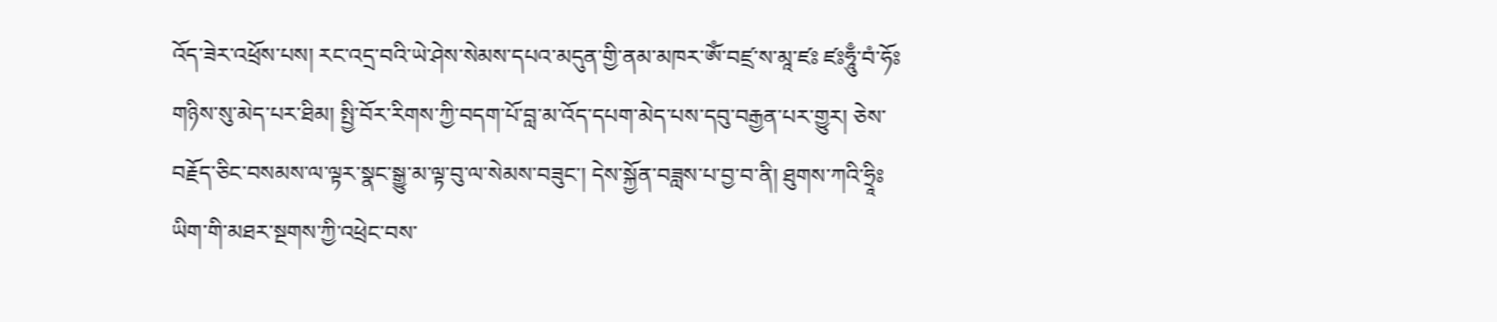འོད་ཟེར་འཕྲོས་པས། རང་འདྲ་བའི་ཡེ་ཤེས་སེམས་དཔའ་མདུན་གྱི་ནམ་མཁར་ༀ་བཛྲ་ས་མཱ་ཛཿ ཛཿཧཱུྃ་བཾ་ཧོཿ གཉིས་སུ་མེད་པར་ཐིམ། སྤྱི་བོར་རིགས་ཀྱི་བདག་པོ་བླ་མ་འོད་དཔག་མེད་པས་དབུ་བརྒྱན་པར་གྱུར། ཅེས་བརྗོད་ཅིང་བསམས་ལ་ལྟར་སྣང་སྒྱུ་མ་ལྟ་བུ་ལ་སེམས་བཟུང་། དེས་སྐྱོན་བཟླས་པ་བྱ་བ་ནི། ཐུགས་ཀའི་ཧྲཱིཿཡིག་གི་མཐར་སྔགས་ཀྱི་འཕྲེང་བས་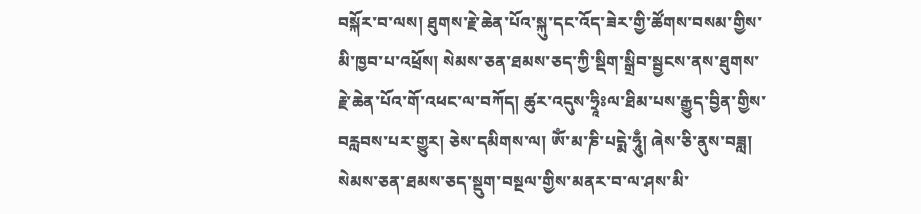བསྐོར་བ་ལས། ཐུགས་རྗེ་ཆེན་པོའ་སྐུ་དང་འོད་ཟེར་གྱི་ཚོགས་བསམ་གྱིས་མི་ཁྱབ་པ་འཕྲོས། སེམས་ཅན་ཐམས་ཅད་ཀྱི་སྡིག་སྒྲིབ་སྦྱངས་ནས་ཐུགས་རྗེ་ཆེན་པོའ་གོ་འཕང་ལ་བཀོད། ཚུར་འདུས་ཧྲཱིཿལ་ཐིམ་པས་རྒྱུད་བྱིན་གྱིས་བརླབས་པར་གྱུར། ཅེས་དམིགས་ལ། ༀ་མ་ཎི་པདྨེ་ཧཱུྃ། ཞེས་ཅི་ནུས་བཟླ། སེམས་ཅན་ཐམས་ཅད་སྡུག་བསྔལ་གྱིས་མནར་བ་ལ་ཤས་མི་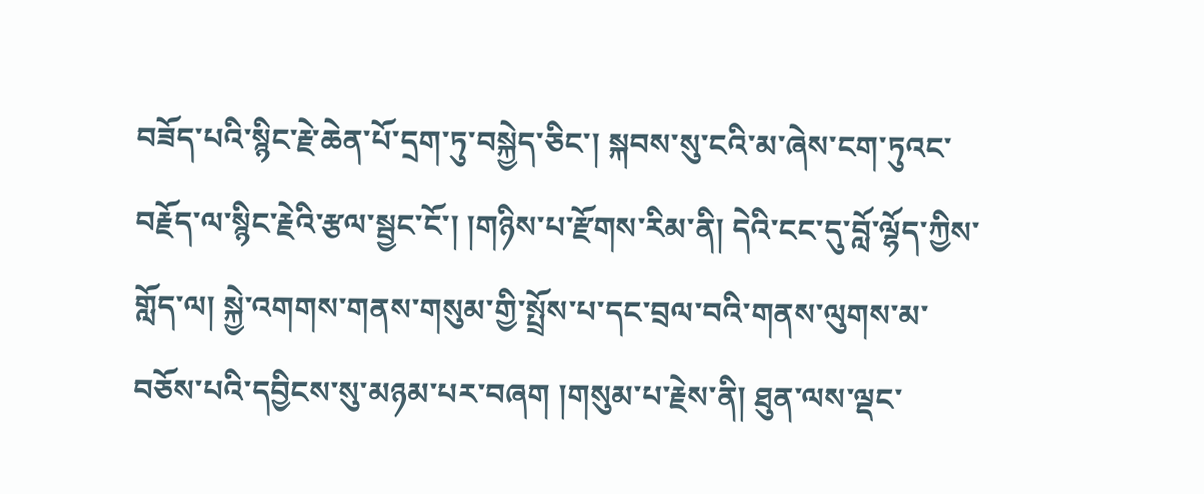བཟོད་པའི་སྙིང་རྗེ་ཆེན་པོ་དྲག་ཏུ་བསྐྱེད་ཅིང་། སྐབས་སུ་ངའི་མ་ཞེས་ངག་ཏུའང་བརྗོད་ལ་སྙིང་རྗེའི་རྩལ་སྦྱང་ངོ་། །གཉིས་པ་རྫོགས་རིམ་ནི། དེའི་ངང་དུ་བློ་ལྷོད་ཀྱིས་གློད་ལ། སྐྱེ་འགགས་གནས་གསུམ་གྱི་སྤྲོས་པ་དང་བྲལ་བའི་གནས་ལུགས་མ་བཅོས་པའི་དབྱིངས་སུ་མཉམ་པར་བཞག །གསུམ་པ་རྗེས་ནི། ཐུན་ལས་ལྡང་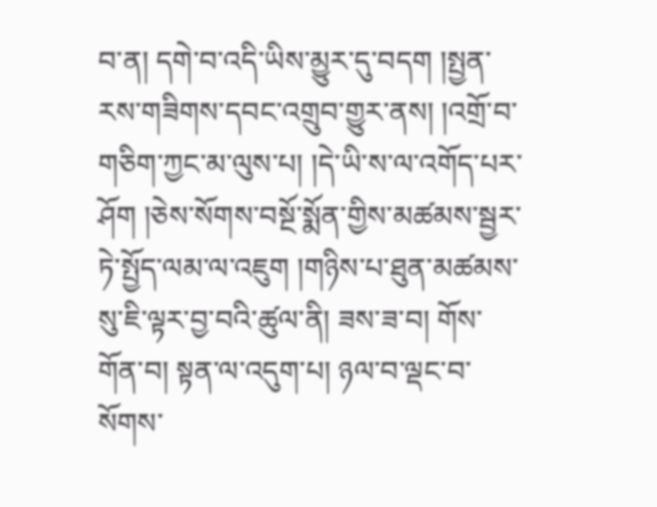བ་ན། དགེ་བ་འདི་ཡིས་མྱུར་དུ་བདག །སྤྱན་རས་གཟིགས་དབང་འགྲུབ་གྱུར་ནས། །འགྲོ་བ་གཅིག་ཀྱང་མ་ལུས་པ། །དེ་ཡི་ས་ལ་འགོད་པར་ཤོག །ཅེས་སོགས་བསྔོ་སྨོན་གྱིས་མཚམས་སྦྱར་ཏེ་སྤྱོད་ལམ་ལ་འཇུག །གཉིས་པ་ཐུན་མཚམས་སུ་ཇི་ལྟར་བྱ་བའི་ཚུལ་ནི། ཟས་ཟ་བ། གོས་གོན་བ། སྟན་ལ་འདུག་པ། ཉལ་བ་ལྡང་བ་སོགས་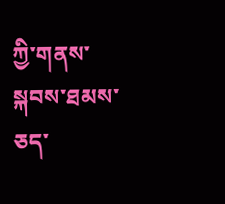ཀྱི་གནས་སྐབས་ཐམས་ཅད་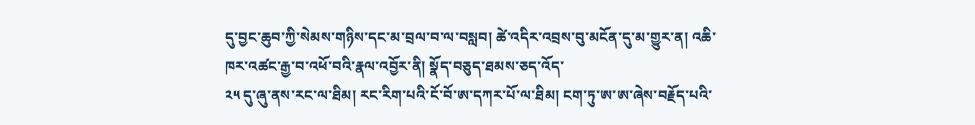དུ་བྱང་ཆུབ་ཀྱི་སེམས་གཉིས་དང་མ་བྲལ་བ་ལ་བསླབ། ཚེ་འདིར་འབྲས་བུ་མངོན་དུ་མ་གྱུར་ན། འཆི་ཁར་འཚང་རྒྱ་བ་འཕོ་བའི་རྣལ་འབྱོར་ནི། སྣོད་བཅུད་ཐམས་ཅད་འོད་
༢༥ དུ་ཞུ་ནས་རང་ལ་ཐིམ། རང་རིག་པའི་ངོ་བོ་ཨ་དཀར་པོ་ལ་ཐིམ། ངག་ཏུ་ཨ་ཨ་ཞེས་བརྗོད་པའི་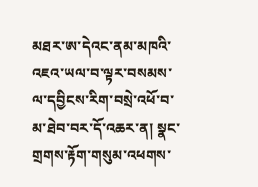མཐར་ཨ་དེའང་ནམ་མཁའི་འཇའ་ཡལ་བ་ལྟར་བསམས་ལ་དབྱིངས་རིག་བསྲེ་འཕོ་བ་མ་ཐེབ་བར་དོ་འཆར་ན། སྣང་གྲགས་རྟོག་གསུམ་འཕགས་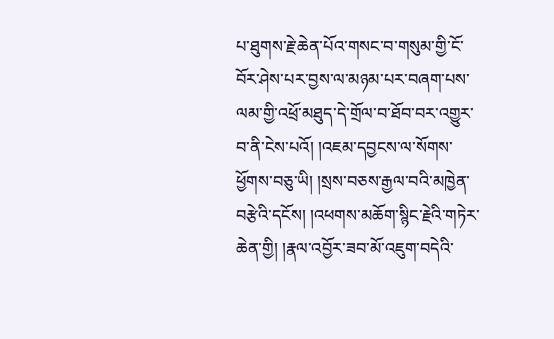པ་ཐུགས་རྗེ་ཆེན་པོའ་གསང་བ་གསུམ་གྱི་ངོ་བོར་ཤེས་པར་བྱས་ལ་མཉམ་པར་བཞག་པས་ལམ་གྱི་འཕྲོ་མཐུད་དེ་གྲོལ་བ་ཐོབ་བར་འགྱུར་བ་ནི་ངེས་པའོ། །འཇམ་དབྱངས་ལ་སོགས་ཕྱོགས་བཅུ་ཡི། །སྲས་བཅས་རྒྱལ་བའི་མཁྱེན་བརྩེའི་དངོས། །འཕགས་མཆོག་སྙིང་རྗེའི་གཏེར་ཆེན་གྱི། །རྣལ་འབྱོར་ཟབ་མོ་འཇུག་བདེའི་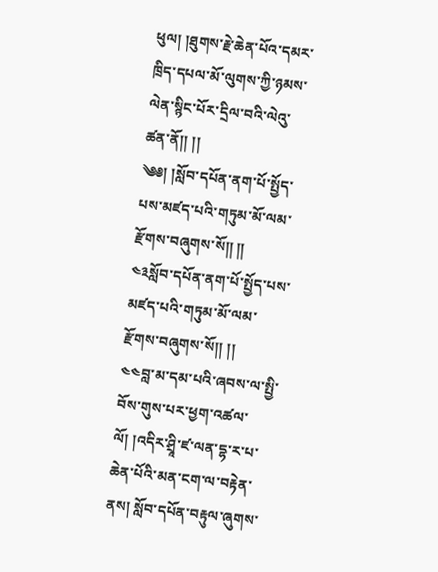ཕུལ། །ཐུགས་རྗེ་ཆེན་པོའ་དམར་ཁྲིད་དཔལ་མོ་ལུགས་ཀྱི་ཉམས་ལེན་སྙིང་པོར་དྲིལ་བའི་ལེའུ་ཚན་ནོ།། །།
༄༅། །སློབ་དཔོན་ནག་པོ་སྤྱོད་པས་མཛད་པའི་གཏུམ་མོ་ལམ་རྫོགས་བཞུགས་སོ༎ ༎
༤༣སློབ་དཔོན་ནག་པོ་སྤྱོད་པས་མཛད་པའི་གཏུམ་མོ་ལམ་རྫོགས་བཞུགས་སོ།། །།
༤༤བླ་མ་དམ་པའི་ཞབས་ལ་སྤྱི་བོས་གུས་པར་ཕྱག་འཚལ་ལོ། །འདིར་ཤྲཱི་ཛ་ལན་དྷ་ར་པ་ཆེན་པོའི་མན་ངག་ལ་བརྟེན་ནས། སློབ་དཔོན་བརྟུལ་ཞུགས་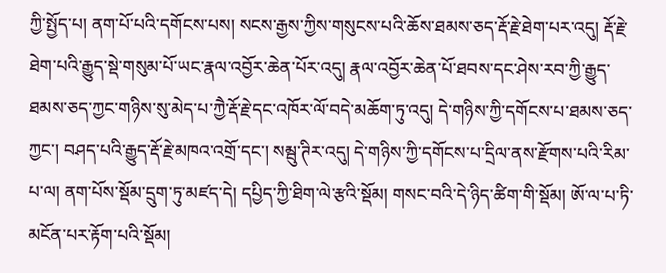ཀྱི་སྤྱོད་པ། ནག་པོ་པའི་དགོངས་པས། སངས་རྒྱས་ཀྱིས་གསུངས་པའི་ཆོས་ཐམས་ཅད་རྡོ་རྗེ་ཐེག་པར་འདུ། རྡོ་རྗེ་ཐེག་པའི་རྒྱུད་སྡེ་གསུམ་པོ་ཡང་རྣལ་འབྱོར་ཆེན་པོར་འདུ། རྣལ་འབྱོར་ཆེན་པོ་ཐབས་དང་ཤེས་རབ་ཀྱི་རྒྱུད་ཐམས་ཅད་ཀྱང་གཉིས་སུ་མེད་པ་ཀྱཻ་རྡོ་རྗེ་དང་འཁོར་ལོ་བདེ་མཆོག་ཏུ་འདུ། དེ་གཉིས་ཀྱི་དགོངས་པ་ཐམས་ཅད་ཀྱང་། བཤད་པའི་རྒྱུད་རྡོ་རྗེ་མཁའ་འགྲོ་དང་། སམྦུ་ཊིར་འདུ། དེ་གཉིས་ཀྱི་དགོངས་པ་དྲིལ་ནས་རྫོགས་པའི་རིམ་པ་ལ། ནག་པོས་སྡོམ་དྲུག་ཏུ་མཛད་དེ། དཔྱིད་ཀྱི་ཐིག་ལེ་རྩའི་སྡོམ། གསང་བའི་དེ་ཉིད་ཚིག་གི་སྡོམ། ཨོ་ལ་པ་ཏི་མངོན་པར་རྟོག་པའི་སྡོམ།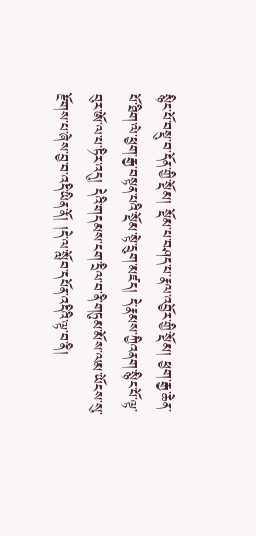སྙིང་པོ་བསྡུ་བ་དོན་གྱི་སྡོམ། སྡོམ་པ་བཤད་པ་རྣལ་འབྱོར་གྱི་སྡོམ། ཕྱག་རྒྱ་ཆེན་པོ་ཐིག་ལེ་ཕྱག་རྒྱ་བསྟན་པའི་སྡོམ་སྟེ་དྲུག་མཛད། དེ་རྣམས་ཀྱིའནག་སྙིང་པོ་ལྟ་བུར་ཨོ་ལ་པ་ཏིར་འདུ། དེའི་གདམས་ངག་དྲིལ་བ་ནི་གཏུམ་མོས་ལམ་ཡོངས་སུ་རྫོགས་པ་ཞེས་བྱ་བ་འདི་ཡིན་ནོ། །དེ་ལ་སློབ་དཔོན་འདིའི་ལྟ་བ་ནི།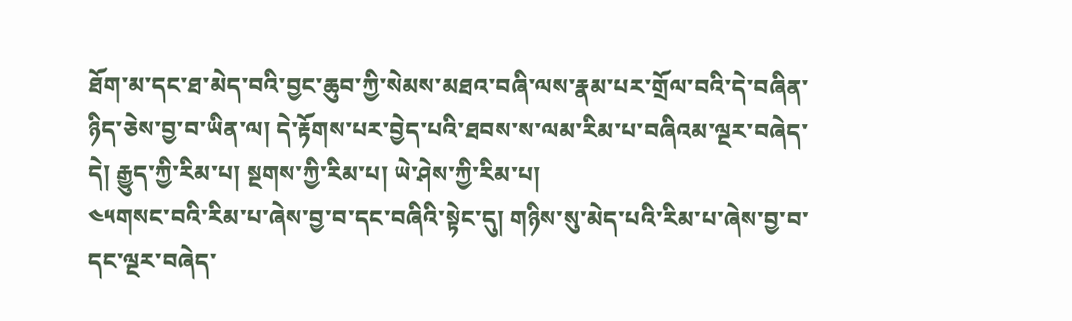ཐོག་མ་དང་ཐ་མེད་བའི་བྱང་ཆུབ་ཀྱི་སེམས་མཐའ་བཞི་ལས་རྣམ་པར་གྲོལ་བའི་དེ་བཞིན་ཉིད་ཅེས་བྱ་བ་ཡིན་ལ། དེ་རྟོགས་པར་བྱེད་པའི་ཐབས་ས་ལམ་རིམ་པ་བཞིའམ་ལྔར་བཞེད་དེ། རྒྱུད་ཀྱི་རིམ་པ། སྔགས་ཀྱི་རིམ་པ། ཡེ་ཤེས་ཀྱི་རིམ་པ།
༤༥གསང་བའི་རིམ་པ་ཞེས་བྱ་བ་དང་བཞིའི་སྟེང་དུ། གཉིས་སུ་མེད་པའི་རིམ་པ་ཞེས་བྱ་བ་དང་ལྔར་བཞེད་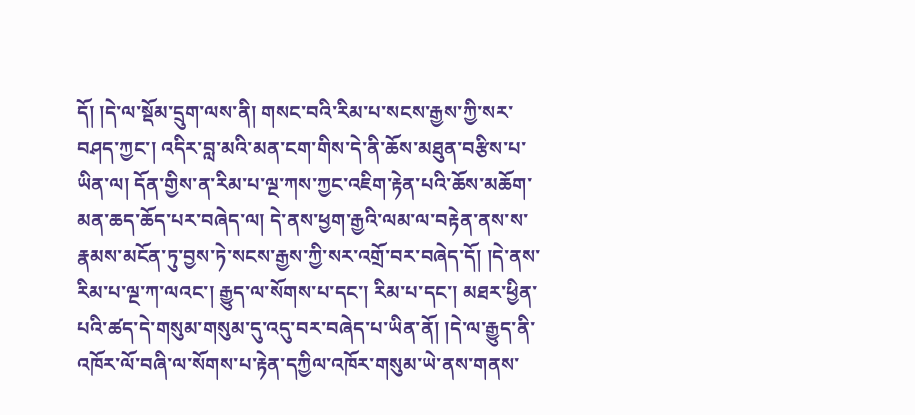དོ། །དེ་ལ་སྡོམ་དྲུག་ལས་ནི། གསང་བའི་རིམ་པ་སངས་རྒྱས་ཀྱི་སར་བཤད་ཀྱང་། འདིར་བླ་མའི་མན་ངག་གིས་དེ་ནི་ཆོས་མཐུན་བརྩིས་པ་ཡིན་ལ། དོན་གྱིས་ན་རིམ་པ་ལྔ་ཀས་ཀྱང་འཇིག་རྟེན་པའི་ཆོས་མཆོག་མན་ཆད་ཆོད་པར་བཞེད་ལ། དེ་ནས་ཕྱག་རྒྱའི་ལམ་ལ་བརྟེན་ནས་ས་རྣམས་མངོན་ཏུ་བྱས་ཏེ་སངས་རྒྱས་ཀྱི་སར་འགྲོ་བར་བཞེད་དོ། །དེ་ནས་རིམ་པ་ལྔ་ཀ་ལའང་། རྒྱུད་ལ་སོགས་པ་དང་། རིམ་པ་དང་། མཐར་ཕྱིན་པའི་ཚད་དེ་གསུམ་གསུམ་དུ་འདུ་བར་བཞེད་པ་ཡིན་ནོ། །དེ་ལ་རྒྱུད་ནི་འཁོར་ལོ་བཞི་ལ་སོགས་པ་རྟེན་དཀྱིལ་འཁོར་གསུམ་ཡེ་ནས་གནས་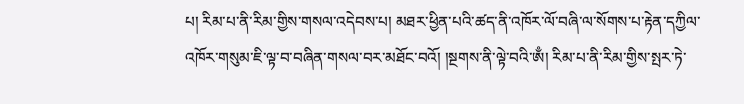པ། རིམ་པ་ནི་རིམ་གྱིས་གསལ་འདེབས་པ། མཐར་ཕྱིན་པའི་ཚད་ནི་འཁོར་ལོ་བཞི་ལ་སོགས་པ་རྟེན་དཀྱིལ་འཁོར་གསུམ་ཇི་ལྟ་བ་བཞིན་གསལ་བར་མཐོང་བའོ། །སྔགས་ནི་ལྟེ་བའི་ཨྃ། རིམ་པ་ནི་རིམ་གྱིས་སྤར་ཏེ་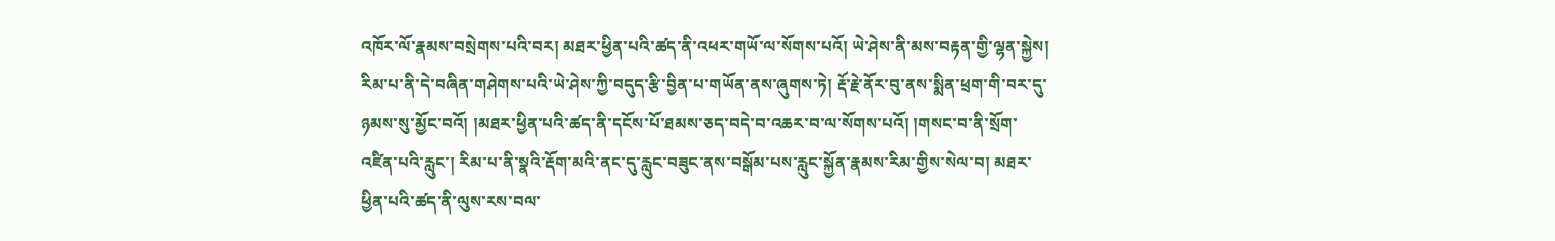འཁོར་ལོ་རྣམས་བསྲེགས་པའི་བར། མཐར་ཕྱིན་པའི་ཚད་ནི་འཕར་གཡོ་ལ་སོགས་པའོ། ཡེ་ཤེས་ནི་མས་བརྟན་གྱི་ལྷན་སྐྱེས། རིམ་པ་ནི་དེ་བཞིན་གཤེགས་པའི་ཡེ་ཤེས་ཀྱི་བདུད་རྩི་བྱིན་པ་གཡོན་ནས་ཞུགས་ཏེ། རྡོ་རྗེ་ནོར་བུ་ནས་སྨིན་ཕྲག་གི་བར་དུ་ཉམས་སུ་མྱོང་བའོ། །མཐར་ཕྱིན་པའི་ཚད་ནི་དངོས་པོ་ཐམས་ཅད་བདེ་བ་འཆར་བ་ལ་སོགས་པའོ། །གསང་བ་ནི་སྲོག་འཛིན་པའི་རླུང་། རིམ་པ་ནི་སྣའི་རྡོག་མའི་ནང་དུ་རླུང་བཟུང་ནས་བསྒོམ་པས་རླུང་སྐྱོན་རྣམས་རིམ་གྱིས་སེལ་བ། མཐར་ཕྱིན་པའི་ཚད་ནི་ལུས་རས་བལ་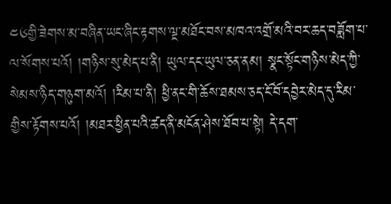༤༦གྱི་ཟེགས་མ་བཞིན་ཡང་ཞིང་རྟགས་ལྔ་མཐོང་བས་མཁའ་འགྲོ་མའི་བར་ཆད་བཟློག་པ་ལ་སོགས་པའོ། །གཉིས་སུ་མེད་པ་ནི། ཡུལ་དང་ཡུལ་ཅན་ནམ། སྣང་སྟོང་གཉིས་མེད་ཀྱི་སེམས་ཉིད་གཉུག་མའོ། །རིམ་པ་ནི། ཕྱི་ནང་གི་ཆོས་ཐམས་ཅད་ངོ་བོ་དབྱེར་མེད་དུ་རིམ་གྱིས་རྟོགས་པའོ། །མཐར་ཕྱིན་པའི་ཚད་ནི་མངོན་ཤེས་ཐོབ་པ་སྟེ། དེ་དག་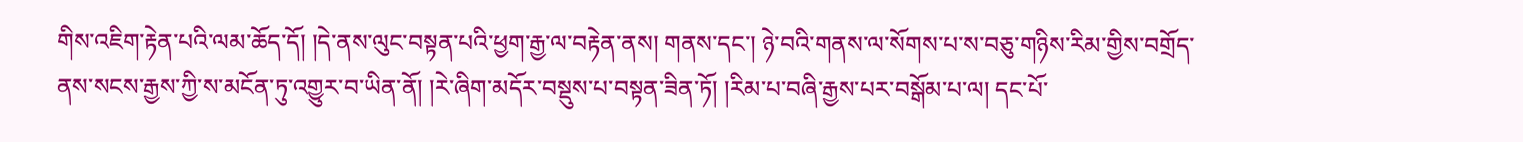གིས་འཇིག་རྟེན་པའི་ལམ་ཆོད་དོ། །དེ་ནས་ལུང་བསྟན་པའི་ཕྱག་རྒྱ་ལ་བརྟེན་ནས། གནས་དང་། ཉེ་བའི་གནས་ལ་སོགས་པ་ས་བཅུ་གཉིས་རིམ་གྱིས་བགྲོད་ནས་སངས་རྒྱས་ཀྱི་ས་མངོན་ཏུ་འགྱུར་བ་ཡིན་ནོ། །རེ་ཞིག་མདོར་བསྡུས་པ་བསྟན་ཟིན་ཏོ། །རིམ་པ་བཞི་རྒྱས་པར་བསྒོམ་པ་ལ། དང་པོ་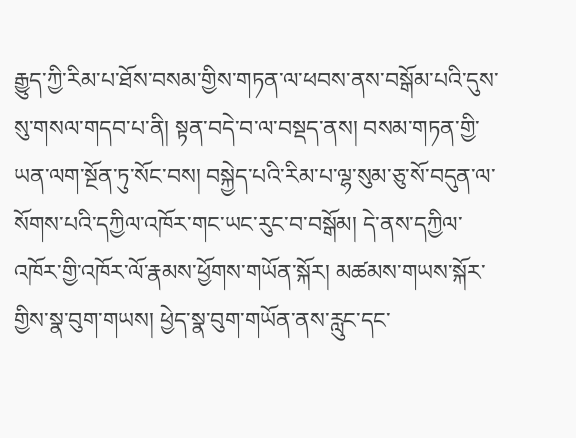རྒྱུད་ཀྱི་རིམ་པ་ཐོས་བསམ་གྱིས་གཏན་ལ་ཕབས་ནས་བསྒོམ་པའི་དུས་སུ་གསལ་གདབ་པ་ནི། སྟན་བདེ་བ་ལ་བསྡད་ནས། བསམ་གཏན་གྱི་ཡན་ལག་སྔོན་ཏུ་སོང་བས། བསྐྱེད་པའི་རིམ་པ་ལྷ་སུམ་ཅུ་སོ་བདུན་ལ་སོགས་པའི་དཀྱིལ་འཁོར་གང་ཡང་རུང་བ་བསྒོམ། དེ་ནས་དཀྱིལ་འཁོར་གྱི་འཁོར་ལོ་རྣམས་ཕྱོགས་གཡོན་སྐོར། མཚམས་གཡས་སྐོར་གྱིས་སྣ་བུག་གཡས། ཕྱེད་སྣ་བུག་གཡོན་ནས་རླུང་དང་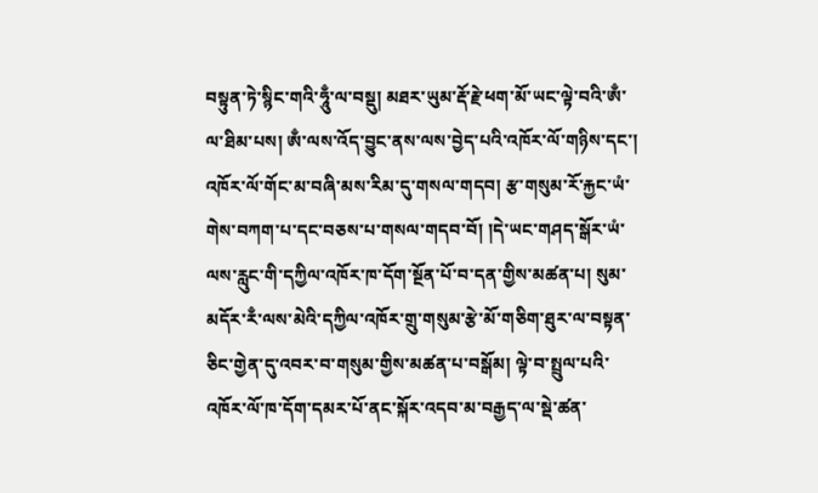བསྟུན་ཏེ་སྙིང་གའི་ཧཱུྃ་ལ་བསྡུ། མཐར་ཡུམ་རྡོ་རྗེ་ཕག་མོ་ཡང་ལྟེ་བའི་ཨྃ་ལ་ཐིམ་པས། ཨྃ་ལས་འོད་བྱུང་ནས་ལས་བྱེད་པའི་འཁོར་ལོ་གཉིས་དང་། འཁོར་ལོ་གོང་མ་བཞི་མས་རིམ་དུ་གསལ་གདབ། རྩ་གསུམ་རོ་རྐྱང་ཡཾ་གེས་བཀག་པ་དང་བཅས་པ་གསལ་གདབ་བོ། །དེ་ཡང་གཤད་སྒོར་ཡཾ་ལས་རླུང་གི་དཀྱིལ་འཁོར་ཁ་དོག་སྔོན་པོ་བ་དན་གྱིས་མཚན་པ། སུམ་མདོར་རྃ་ལས་མེའི་དཀྱིལ་འཁོར་གྲུ་གསུམ་རྩེ་མོ་གཅིག་ཐུར་ལ་བསྟན་ཅིང་གྱེན་དུ་འབར་བ་གསུམ་གྱིས་མཚན་པ་བསྒོམ། ལྟེ་བ་སྤྲུལ་པའི་འཁོར་ལོ་ཁ་དོག་དམར་པོ་ནང་སྐོར་འདབ་མ་བརྒྱད་ལ་སྡེ་ཚན་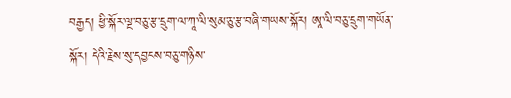བརྒྱད། ཕྱི་སྐོར་ལྔ་བཅུ་རྩ་དྲུག་ལ་ཀཱ་ལི་སུམ་ཅུ་རྩ་བཞི་གཡས་སྐོར། ཨཱ་ལི་བཅུ་དྲུག་གཡོན་སྐོར། དེའི་རྗེས་སུ་དབྱངས་བཅུ་གཉིས་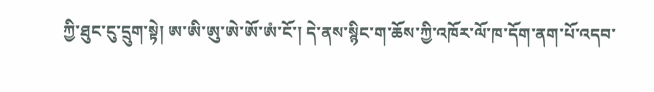ཀྱི་ཐུང་ངུ་དྲུག་སྟེ། ཨ་ཨི་ཨུ་ཨེ་ཨོ་ཨཾ་ངོ་། དེ་ནས་སྙིང་ག་ཆོས་ཀྱི་འཁོར་ལོ་ཁ་དོག་ནག་པོ་འདབ་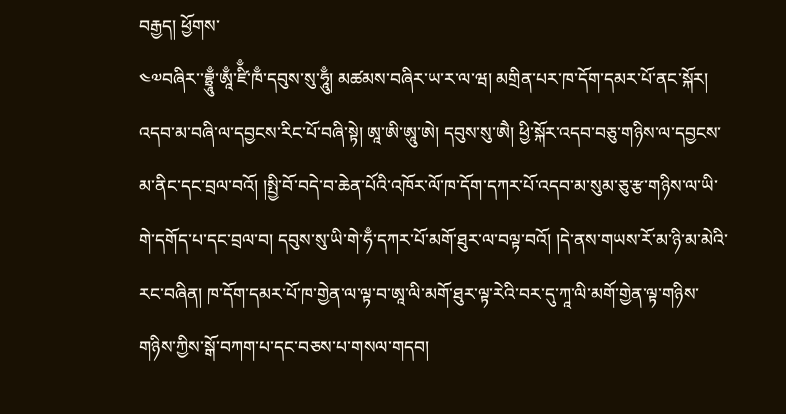བརྒྱད། ཕྱོགས་
༤༧བཞིར་་བྷྲཱུྃ་ཨཱྃ་ཛིྃ་ཁྃ་དབུས་སུ་ཧཱུྃ། མཚམས་བཞིར་ཡ་ར་ལ་ཝ། མགྲིན་པར་ཁ་དོག་དམར་པོ་ནང་སྐོར། འདབ་མ་བཞི་ལ་དབྱངས་རིང་པོ་བཞི་སྟེ། ཨཱ་ཨི་ཨཱུ་ཨེ། དབུས་སུ་ཨཻ། ཕྱི་སྐོར་འདབ་བཅུ་གཉིས་ལ་དབྱངས་མ་ནིང་དང་བྲལ་བའོ། །སྤྱི་བོ་བདེ་བ་ཆེན་པོའི་འཁོར་ལོ་ཁ་དོག་དཀར་པོ་འདབ་མ་སུམ་ཅུ་རྩ་གཉིས་ལ་ཡི་གེ་དགོད་པ་དང་བྲལ་བ། དབུས་སུ་ཡི་གེ་ཧྃ་དཀར་པོ་མགོ་ཐུར་ལ་བལྟ་བའོ། །དེ་ནས་གཡས་རོ་མ་ཉི་མ་མེའི་རང་བཞིན། ཁ་དོག་དམར་པོ་ཁ་གྱེན་ལ་ལྟ་བ་ཨཱ་ལི་མགོ་ཐུར་ལྟ་རེའི་བར་དུ་ཀཱ་ལི་མགོ་གྱེན་ལྟ་གཉིས་གཉིས་ཀྱིས་སྒོ་བཀག་པ་དང་བཅས་པ་གསལ་གདབ།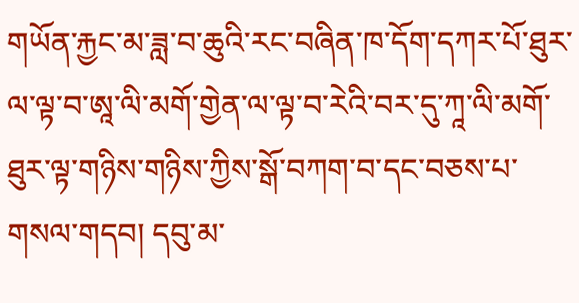གཡོན་རྐྱང་མ་ཟླ་བ་ཆུའི་རང་བཞིན་ཁ་དོག་དཀར་པོ་ཐུར་ལ་ལྟ་བ་ཨཱ་ལི་མགོ་གྱེན་ལ་ལྟ་བ་རེའི་བར་དུ་ཀཱ་ལི་མགོ་ཐུར་ལྟ་གཉིས་གཉིས་ཀྱིས་སྒོ་བཀག་བ་དང་བཅས་པ་གསལ་གདབ། དབུ་མ་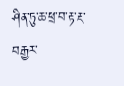ཤིན་ཏུ་ཆ་ཕྲ་བ་རྟ་རྔ་བརྒྱར་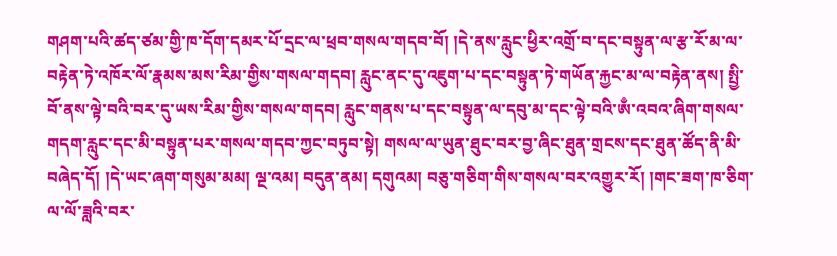གཤག་པའི་ཚད་ཙམ་གྱི་ཁ་དོག་དམར་པོ་དྲང་ལ་ཕྲབ་གསལ་གདབ་བོ། །དེ་ནས་རླུང་ཕྱིར་འགྲོ་བ་དང་བསྟུན་ལ་རྩ་རོ་མ་ལ་བརྟེན་ཏེ་འཁོར་ལོ་རྣམས་མས་རིམ་གྱིས་གསལ་གདབ། རླུང་ནང་དུ་འཇུག་པ་དང་བསྟུན་ཏེ་གཡོན་རྐྱང་མ་ལ་བརྟེན་ནས། སྤྱི་བོ་ནས་ལྟེ་བའི་བར་དུ་ཡས་རིམ་གྱིས་གསལ་གདབ། རླུང་གནས་པ་དང་བསྟུན་ལ་དབུ་མ་དང་ལྟེ་བའི་ཨྃ་འབའ་ཞིག་གསལ་གདག་རླུང་དང་མི་བསྟུན་པར་གསལ་གདབ་ཀྱང་བཏུབ་སྟེ། གསལ་ལ་ཡུན་ཐུང་བར་བྱ་ཞིང་ཐུན་གྲངས་དང་ཐུན་ཚོད་ནི་མི་བཞེད་དོ། །དེ་ཡང་ཞག་གསུམ་མམ། ལྔ་འམ། བདུན་ནམ། དགུའམ། བཅུ་གཅིག་གིས་གསལ་བར་འགྱུར་རོ། །གང་ཟག་ཁ་ཅིག་ལ་ལོ་ཟླའི་བར་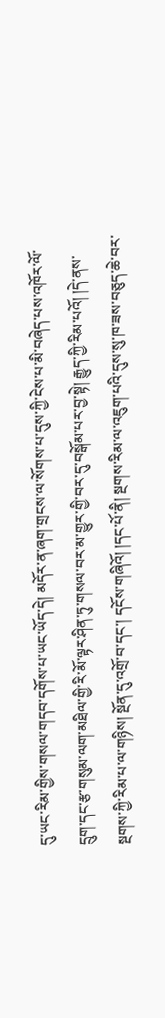དུ་ཡང་རིམ་གྱིས་གསལ་གདབ་དགོས་པ་ཡང་ཡོད་དེ། མདོར་ན་ཞག་གྲངས་ལ་སོགས་པ་དུས་ཀྱི་ངེས་པ་མི་བཞེད་པས་འཁོར་ལོ་དྲུག་དང་རྩ་གསུམ་ལག་མཐིལ་གྱི་རི་མོ་ལྟར་ཤིན་ཏུ་གསལ་བར་མ་གྱུར་གྱི་བར་དུ་བསྒོམ་པར་བྱ་སྟེ། རྒྱུད་ཀྱི་རིམ་པའོ། །དེ་ནས་སྔགས་ཀྱི་རིམ་པ་ལ་གཉིས། སྔོན་དུ་འགྲོ་བ་དང་། དངོས་གཞིའོ། །དང་པོ་ནི། སྔགས་རིམ་ལ་འཇུག་པའི་དུས་སུ་ཁ་ཟས་བཅུད་ཆེ་བར་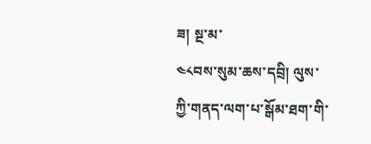ཟ། སྔ་མ་
༤༨བས་སུམ་ཆས་དབྲི། ལུས་ཀྱི་གནད་ལག་པ་སྒོམ་ཐག་གི་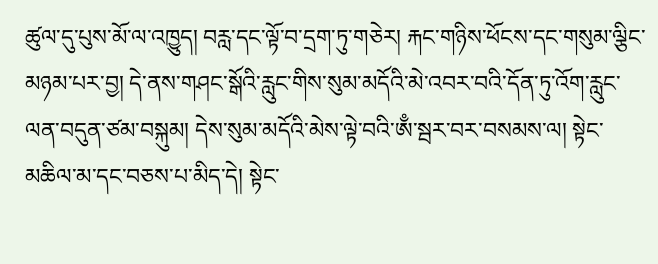ཚུལ་དུ་པུས་མོ་ལ་འཁྱུད། བརླ་དང་ལྟོ་བ་དྲག་ཏུ་གཅེར། རྐང་གཉིས་ཕོངས་དང་གསུམ་ལྕིང་མཉམ་པར་བྱ། དེ་ནས་གཤང་སྒོའི་རླུང་གིས་སུམ་མདོའི་མེ་འབར་བའི་དོན་ཏུ་འོག་རླུང་ལན་བདུན་ཙམ་བསྐུམ། དེས་སུམ་མདོའི་མེས་ལྟེ་བའི་ཨྃ་སྦར་བར་བསམས་ལ། སྟེང་མཆིལ་མ་དང་བཅས་པ་མིད་དེ། སྟེང་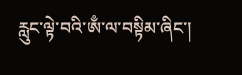རླུང་ལྟེ་བའི་ཨྃ་ལ་བསྟིམ་ཞིང་།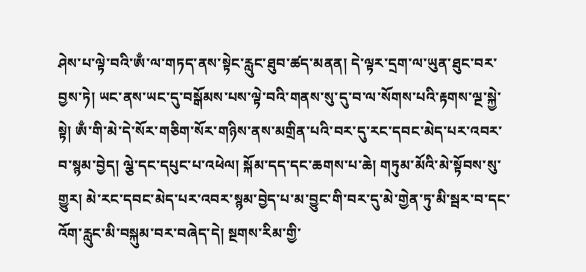ཤེས་པ་ལྟེ་བའི་ཨྃ་ལ་གཏད་ནས་སྟེང་རླུང་ཐུབ་ཚད་མནན། དེ་ལྟར་དྲག་ལ་ཡུན་ཐུང་བར་བྱས་ཏེ། ཡང་ནས་ཡང་དུ་བསྒོམས་པས་ལྟེ་བའི་གནས་སུ་དུ་བ་ལ་སོགས་པའི་རྟགས་ལྔ་སྐྱེ་སྟེ། ཨྃ་གི་མེ་དེ་སོར་གཅིག་སོར་གཉིས་ནས་མགྲིན་པའི་བར་དུ་རང་དབང་མེད་པར་འབར་བ་སྙམ་བྱེད། ལྕེ་དང་དཔུང་པ་འཕེལ། སྐོམ་དད་དང་ཆགས་པ་ཆེ། གཏུམ་མོའི་མེ་སྟོབས་སུ་གྱུར། མེ་རང་དབང་མེད་པར་འབར་སྙམ་བྱེད་པ་མ་བྱུང་གི་བར་དུ་མེ་གྱེན་ཏུ་མི་སྦར་བ་དང་འོག་རླུང་མི་བསྐུམ་བར་བཞེད་དེ། སྔགས་རིམ་གྱི་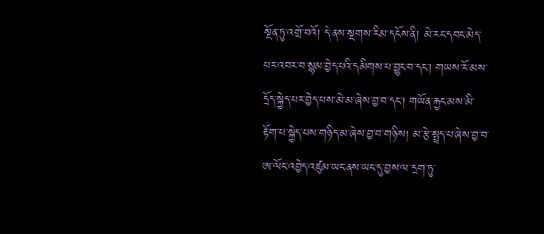སྔོན་ཏུ་འགྲོ་བའོ། དེ་ནས་སྔགས་རིམ་དངོས་ནི། མེ་རང་དབང་མེད་པར་འབར་བ་སྙམ་བྱེད་པའི་དམིགས་པ་བྱུང་བ་དང་། གཡས་རོ་མས་དྲོད་སྐྱེད་པར་བྱེད་པས་མེ་མ་ཞེས་བྱ་བ་དང་། གཡོན་རྐྱང་མས་མི་རྟོག་པ་སྐྱེད་པས་གཉིད་མ་ཞེས་བྱ་བ་གཉིས། མ་རྩེ་སྤྲད་པ་ཞེས་བྱ་བ་ཨ་ལོང་འབྱེད་འཛུམ་ཡང་ནས་ཡང་དུ་བྱས་ལ་དྲག་ཏུ་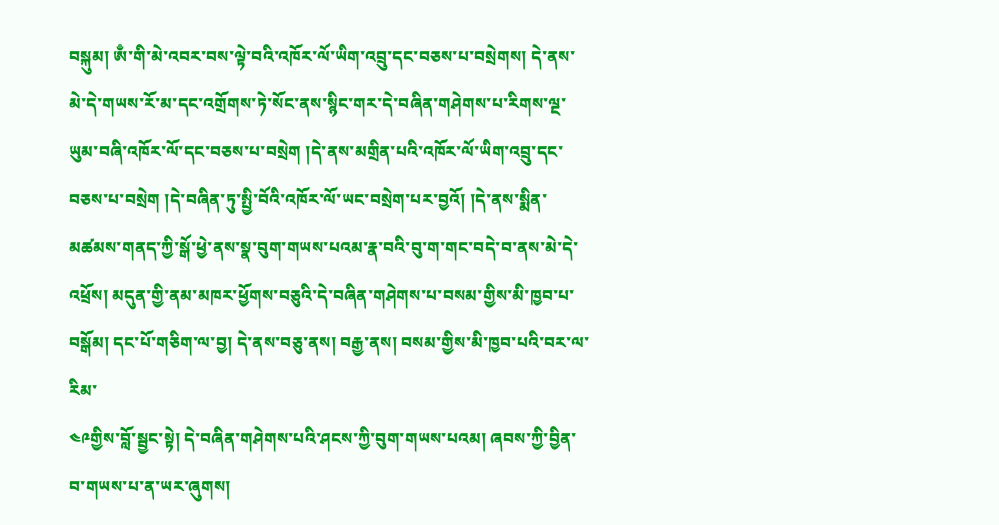བསྐུམ། ཨྃ་གི་མེ་འབར་བས་ལྟེ་བའི་འཁོར་ལོ་ཡིག་འབྲུ་དང་བཅས་པ་བསྲེགས། དེ་ནས་མེ་དེ་གཡས་རོ་མ་དང་འགྲོགས་ཏེ་སོང་ནས་སྙིང་གར་དེ་བཞིན་གཤེགས་པ་རིགས་ལྔ་ཡུམ་བཞི་འཁོར་ལོ་དང་བཅས་པ་བསྲེག །དེ་ནས་མགྲིན་པའི་འཁོར་ལོ་ཡིག་འབྲུ་དང་བཅས་པ་བསྲེག །དེ་བཞིན་ཏུ་སྤྱི་བོའི་འཁོར་ལོ་ཡང་བསྲེག་པར་བྱའོ། །དེ་ནས་སྨིན་མཚམས་གནད་ཀྱི་སྒོ་ཕྱེ་ནས་སྣ་བུག་གཡས་པའམ་རྣ་བའི་བུ་ག་གང་བདེ་བ་ནས་མེ་དེ་འཕྲོས། མདུན་གྱི་ནམ་མཁར་ཕྱོགས་བཅུའི་དེ་བཞིན་གཤེགས་པ་བསམ་གྱིས་མི་ཁྱབ་པ་བསྒོམ། དང་པོ་གཅིག་ལ་བྱ། དེ་ནས་བཅུ་ནས། བརྒྱ་ནས། བསམ་གྱིས་མི་ཁྱབ་པའི་བར་ལ་རིམ་
༤༩གྱིས་བློ་སྦྱང་སྟེ། དེ་བཞིན་གཤེགས་པའི་ཤངས་ཀྱི་བུག་གཡས་པའམ། ཞབས་ཀྱི་བྱིན་བ་གཡས་པ་ན་ཡར་ཞུགས།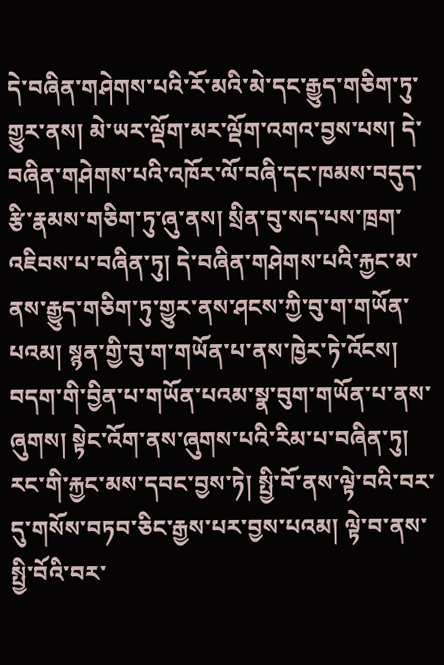དེ་བཞིན་གཤེགས་པའི་རོ་མའི་མེ་དང་རྒྱུད་གཅིག་ཏུ་གྱུར་ནས། མེ་ཡར་ལྡོག་མར་ལྡོག་འགའ་བྱས་པས། དེ་བཞིན་གཤེགས་པའི་འཁོར་ལོ་བཞི་དང་ཁམས་བདུད་རྩི་རྣམས་གཅིག་ཏུ་ཞུ་ནས། སྲིན་བུ་སད་པས་ཁྲག་འཇིབས་པ་བཞིན་ཏུ། དེ་བཞིན་གཤེགས་པའི་རྐྱང་མ་ནས་རྒྱུད་གཅིག་ཏུ་གྱུར་ནས་ཤངས་ཀྱི་བུ་ག་གཡོན་པའམ། སྙན་གྱི་བུ་ག་གཡོན་པ་ནས་ཁྱེར་ཏེ་འོངས། བདག་གི་བྱིན་པ་གཡོན་པའམ་སྣ་བུག་གཡོན་པ་ནས་ཞུགས། སྟེང་འོག་ནས་ཞུགས་པའི་རིམ་པ་བཞིན་ཏུ། རང་གི་རྐྱང་མས་དབང་བྱས་ཏེ། སྤྱི་བོ་ནས་ལྟེ་བའི་བར་དུ་གསོས་བཏབ་ཅིང་རྒྱས་པར་བྱས་པའམ། ལྟེ་བ་ནས་སྤྱི་བོའི་བར་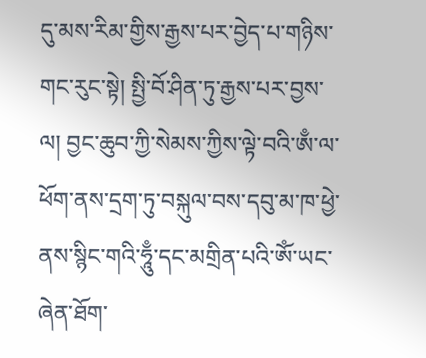དུ་མས་རིམ་གྱིས་རྒྱས་པར་བྱེད་པ་གཉིས་གང་རུང་སྟེ། སྤྱི་བོ་ཤིན་ཏུ་རྒྱས་པར་བྱས་ལ། བྱང་ཆུབ་ཀྱི་སེམས་ཀྱིས་ལྟེ་བའི་ཨྃ་ལ་ཕོག་ནས་དྲག་ཏུ་བསྐུལ་བས་དབུ་མ་ཁ་ཕྱེ་ནས་སྙིང་གའི་ཧཱུྃ་དང་མགྲིན་པའི་ༀ་ཡང་ཞེན་ཐོག་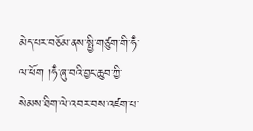མེད་པར་བཅོམ་ནས་སྤྱི་གཙུག་གི་ཧྃ་ལ་ཕོག །ཧྃ་ཞུ་བའི་བྱང་ཆུབ་ཀྱི་སེམས་ཐིག་ལེ་འབར་བས་འཛག་པ་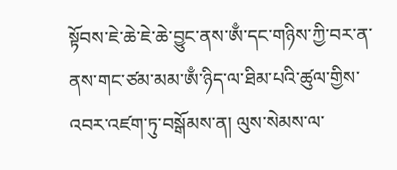སྟོབས་ཇེ་ཆེ་ཇེ་ཆེ་བྱུང་ནས་ཨྃ་དང་གཉིས་ཀྱི་བར་ན་ནས་གང་ཙམ་མམ་ཨྃ་ཉིད་ལ་ཐིམ་པའི་ཚུལ་གྱིས་འབར་འཛག་ཏུ་བསྒོམས་ན། ལུས་སེམས་ལ་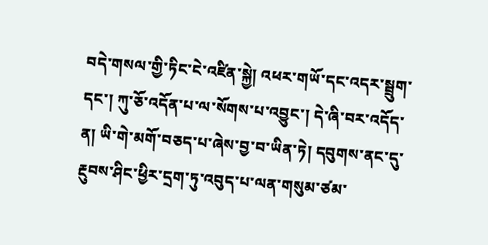བདེ་གསལ་གྱི་ཏིང་ངེ་འཛིན་སྐྱེ། འཕར་གཡོ་དང་འདར་སྦྲུག་དང་། ཀུ་ཅོ་འདོན་པ་ལ་སོགས་པ་འབྱུང་། དེ་ཞི་བར་འདོད་ན། ཡི་གེ་མགོ་བཅད་པ་ཞེས་བྱ་བ་ཡིན་ཏེ། དབུགས་ནང་དུ་རྔུབས་ཤིང་ཕྱིར་དྲག་ཏུ་འབུད་པ་ལན་གསུམ་ཙམ་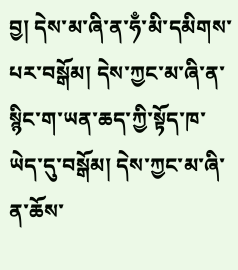བྱ། དེས་མ་ཞི་ན་ཧྃ་མི་དམིགས་པར་བསྒོམ། དེས་ཀྱང་མ་ཞི་ན་སྙིང་ག་ཡན་ཆད་ཀྱི་སྟོད་ཁ་ཡེད་དུ་བསྒོམ། དེས་ཀྱང་མ་ཞི་ན་ཆོས་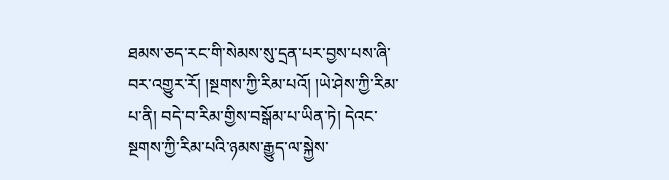ཐམས་ཅད་རང་གི་སེམས་སུ་དྲན་པར་བྱས་པས་ཞི་བར་འགྱུར་རོ། །སྔགས་ཀྱི་རིམ་པའོ། །ཡེ་ཤེས་ཀྱི་རིམ་པ་ནི། བདེ་བ་རིམ་གྱིས་བསྒོམ་པ་ཡིན་ཏེ། དེའང་སྔགས་ཀྱི་རིམ་པའི་ཉམས་རྒྱུད་ལ་སྐྱེས་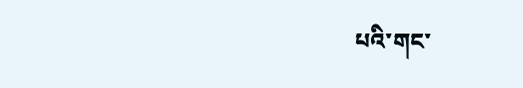པའི་གང་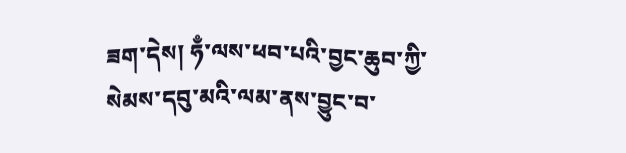ཟག་དེས། ཧྃ་ལས་ཕབ་པའི་བྱང་ཆུབ་ཀྱི་སེམས་དབུ་མའི་ལམ་ནས་བྱུང་བ་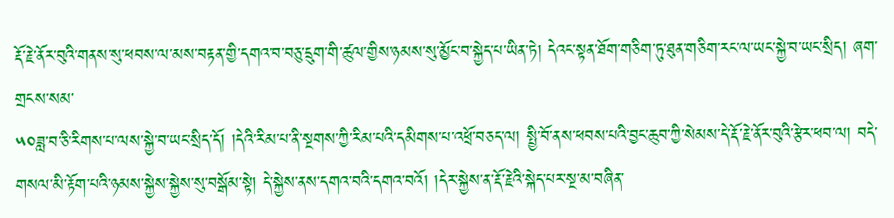རྡོ་རྗེ་ནོར་བུའི་གནས་སུ་ཕབས་ལ་མས་བརྟན་གྱི་དགའ་བ་བཅུ་དྲུག་གི་ཚུལ་གྱིས་ཉམས་སུ་མྱོང་བ་སྐྱེད་པ་ཡིན་ཏེ། དེའང་སྟན་ཐོག་གཅིག་ཏུ་ཐུན་གཅིག་རང་ལ་ཡང་སྐྱེ་བ་ཡང་སྲིད། ཞག་གྲངས་སམ་
༥༠ཟླ་བ་ཅི་རིགས་པ་ལས་སྐྱེ་བ་ཡང་སྲིད་དོ། །དེའི་རིམ་པ་ནི་སྔགས་ཀྱི་རིམ་པའི་དམིགས་པ་འཕྲོ་བཅད་ལ། སྤྱི་བོ་ནས་ཕབས་པའི་བྱང་ཆུབ་ཀྱི་སེམས་དེ་རྡོ་རྗེ་ནོར་བུའི་རྩེར་ཕབ་ལ། བདེ་གསལ་མི་རྟོག་པའི་ཉམས་སྐྱེས་སྐྱེས་སུ་བསྒོམ་སྟེ། དེ་སྐྱེས་ནས་དགའ་བའི་དགའ་བའོ། །དེར་སྐྱེས་ན་རྡོ་རྗེའི་སྐེད་པར་སྔ་མ་བཞིན་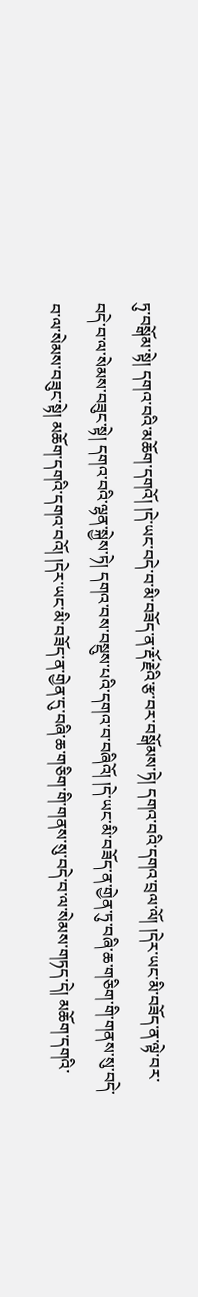ཏུ་བསྒོམ་སྟེ། དགའ་བའི་མཆོག་དགའོ། །དེ་ཡང་བདེ་བ་མི་བཟོད་ན་རྡོ་རྗེའི་རྩ་བར་བསྒོམས་ཏེ། དགའ་བའི་དགའ་བྲལ་ལོ། །དེར་ཡང་མི་བཟོད་ན་ལྟེ་བར་བདེ་བ་ལ་སེམས་བཟུང་སྟེ། དགའ་བའི་ལྷན་སྐྱེས་ཏེ། དགའ་བས་བསྡུས་པའི་དགའ་བ་བཞིའོ། །དེ་ཡང་མི་བཟོད་ན་གྱེན་ཏུ་བཞི་ཆ་གཅིག་གི་གནས་སུ་བདེ་བ་ལ་སེམས་བཟུང་སྟེ། མཆོག་དགའི་དགའ་བའོ། །དེར་ཡང་མི་བཟོད་ན་གྱེན་དུ་བཞི་ཆ་གཅིག་གི་གནས་སུ་བདེ་བ་ལ་སེམས་གཏད་དེ། མཆོག་དགའི་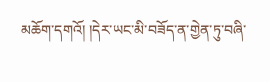མཆོག་དགའོ། །དེར་ཡང་མི་བཟོད་ན་གྱེན་ཏུ་བཞི་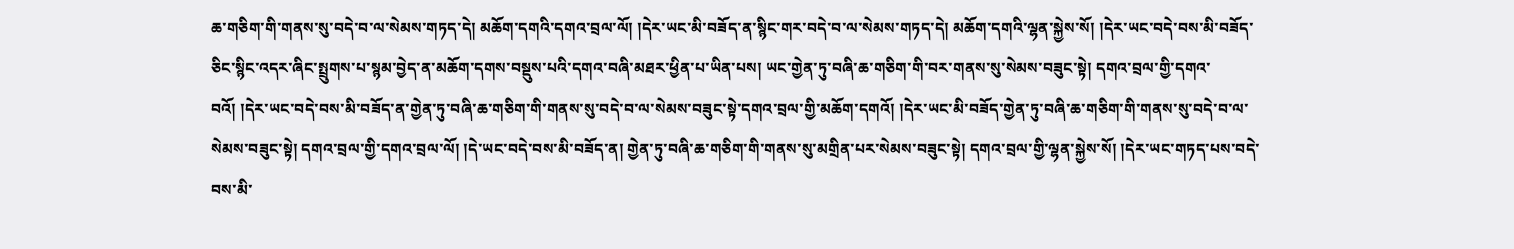ཆ་གཅིག་གི་གནས་སུ་བདེ་བ་ལ་སེམས་གཏད་དེ། མཆོག་དགའི་དགའ་བྲལ་ལོ། །དེར་ཡང་མི་བཟོད་ན་སྙིང་གར་བདེ་བ་ལ་སེམས་གཏད་དེ། མཆོག་དགའི་ལྷན་སྐྱེས་སོ། །དེར་ཡང་བདེ་བས་མི་བཟོད་ཅིང་སྙིང་འདར་ཞིང་སྤྲུགས་པ་སྙམ་བྱེད་ན་མཆོག་དགས་བསྡུས་པའི་དགའ་བཞི་མཐར་ཕྱིན་པ་ཡིན་པས། ཡང་གྱེན་ཏུ་བཞི་ཆ་གཅིག་གི་བར་གནས་སུ་སེམས་བཟུང་སྟེ། དགའ་བྲལ་གྱི་དགའ་བའོ། །དེར་ཡང་བདེ་བས་མི་བཟོད་ན་གྱེན་ཏུ་བཞི་ཆ་གཅིག་གི་གནས་སུ་བདེ་བ་ལ་སེམས་བཟུང་སྟེ་དགའ་བྲལ་གྱི་མཆོག་དགའོ། །དེར་ཡང་མི་བཟོད་གྱེན་ཏུ་བཞི་ཆ་གཅིག་གི་གནས་སུ་བདེ་བ་ལ་སེམས་བཟུང་སྟེ། དགའ་བྲལ་གྱི་དགའ་བྲལ་ལོ། །དེ་ཡང་བདེ་བས་མི་བཟོད་ན། གྱེན་ཏུ་བཞི་ཆ་གཅིག་གི་གནས་སུ་མགྲིན་པར་སེམས་བཟུང་སྟེ། དགའ་བྲལ་གྱི་ལྷན་སྐྱེས་སོ། །དེར་ཡང་གཏད་པས་བདེ་བས་མི་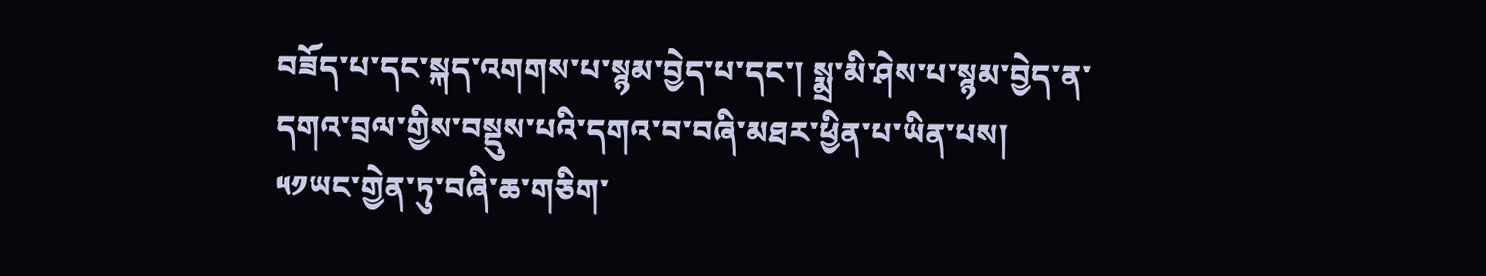བཟོད་པ་དང་སྐད་འགགས་པ་སྙམ་བྱེད་པ་དང་། སྨྲ་མི་ཤེས་པ་སྙམ་བྱེད་ན་དགའ་བྲལ་གྱིས་བསྡུས་པའི་དགའ་བ་བཞི་མཐར་ཕྱིན་པ་ཡིན་པས།
༥༡ཡང་གྱེན་ཏུ་བཞི་ཆ་གཅིག་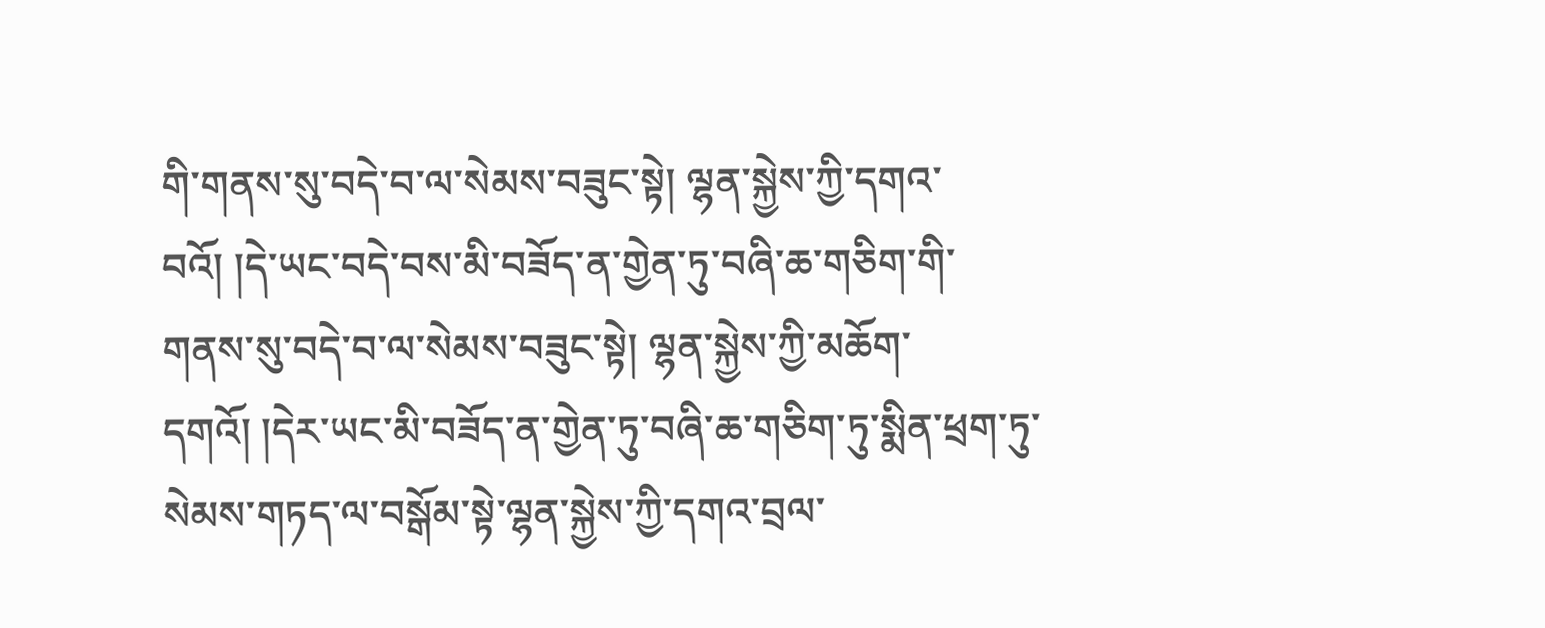གི་གནས་སུ་བདེ་བ་ལ་སེམས་བཟུང་སྟེ། ལྷན་སྐྱེས་ཀྱི་དགའ་བའོ། །དེ་ཡང་བདེ་བས་མི་བཟོད་ན་གྱེན་ཏུ་བཞི་ཆ་གཅིག་གི་གནས་སུ་བདེ་བ་ལ་སེམས་བཟུང་སྟེ། ལྷན་སྐྱེས་ཀྱི་མཆོག་དགའོ། །དེར་ཡང་མི་བཟོད་ན་གྱེན་ཏུ་བཞི་ཆ་གཅིག་ཏུ་སྨིན་ཕྲག་ཏུ་སེམས་གཏད་ལ་བསྒོམ་སྟེ་ལྷན་སྐྱེས་ཀྱི་དགའ་བྲལ་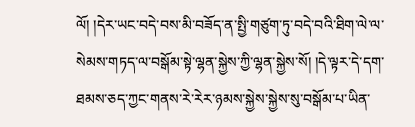ལོ། །དེར་ཡང་བདེ་བས་མི་བཟོད་ན་སྤྱི་གཙུག་ཏུ་བདེ་བའི་ཐིག་ལེ་ལ་སེམས་གཏད་ལ་བསྒོམ་སྟེ་ལྷན་སྐྱེས་ཀྱི་ལྷན་སྐྱེས་སོ། །དེ་ལྟར་དེ་དག་ཐམས་ཅད་ཀྱང་གནས་རེ་རེར་ཉམས་སྐྱེས་སྐྱེས་སུ་བསྒོམ་པ་ཡིན་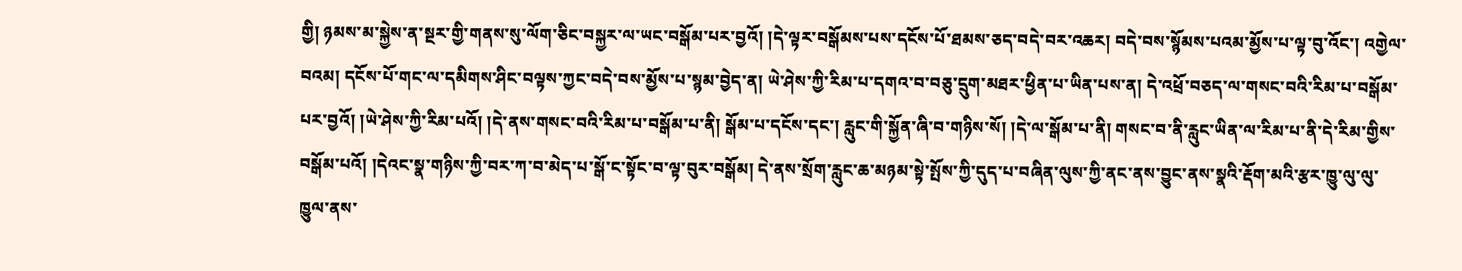གྱི། ཉམས་མ་སྐྱེས་ན་སྔར་གྱི་གནས་སུ་ལོག་ཅིང་བསྐྱར་ལ་ཡང་བསྒོམ་པར་བྱའོ། །དེ་ལྟར་བསྒོམས་པས་དངོས་པོ་ཐམས་ཅད་བདེ་བར་འཆར། བདེ་བས་སྙོམས་པའམ་མྱོས་པ་ལྟ་བུ་འོང་། འགྱེལ་བའམ། དངོས་པོ་གང་ལ་དམིགས་ཤིང་བལྟས་ཀྱང་བདེ་བས་མྱོས་པ་སྙམ་བྱེད་ན། ཡེ་ཤེས་ཀྱི་རིམ་པ་དགའ་བ་བཅུ་དྲུག་མཐར་ཕྱིན་པ་ཡིན་པས་ན། དེ་འཕྲོ་བཅད་ལ་གསང་བའི་རིམ་པ་བསྒོམ་པར་བྱའོ། །ཡེ་ཤེས་ཀྱི་རིམ་པའོ། །དེ་ནས་གསང་བའི་རིམ་པ་བསྒོམ་པ་ནི། སྒོམ་པ་དངོས་དང་། རླུང་གི་སྐྱོན་ཞི་བ་གཉིས་སོ། །དེ་ལ་སྒོམ་པ་ནི། གསང་བ་ནི་རླུང་ཡིན་ལ་རིམ་པ་ནི་དེ་རིམ་གྱིས་བསྒོམ་པའོ། །དེའང་སྣ་གཉིས་ཀྱི་བར་ཀ་བ་མེད་པ་སྒོ་ང་སྟོང་བ་ལྟ་བུར་བསྒོམ། དེ་ནས་སྲོག་རླུང་ཆ་མཉམ་སྟེ་སྤོས་ཀྱི་དུད་པ་བཞིན་ལུས་ཀྱི་ནང་ནས་བྱུང་ནས་སྣའི་རྡོག་མའི་རྩར་ཁྱུ་ལུ་ལུ་ཁྱུལ་ནས་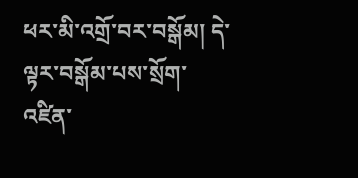ཕར་མི་འགྲོ་བར་བསྒོམ། དེ་ལྟར་བསྒོམ་པས་སྲོག་འཛིན་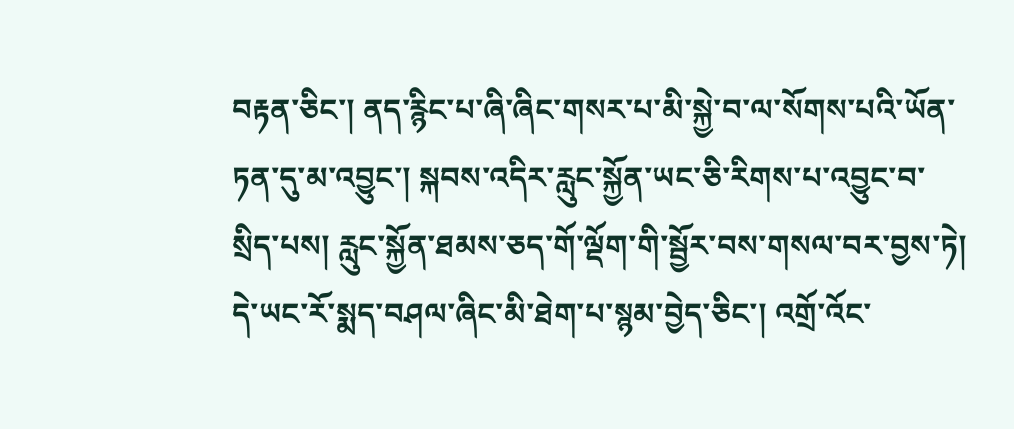བརྟན་ཅིང་། ནད་རྙིང་པ་ཞི་ཞིང་གསར་པ་མི་སྐྱེ་བ་ལ་སོགས་པའི་ཡོན་ཏན་དུ་མ་འབྱུང་། སྐབས་འདིར་རླུང་སྐྱོན་ཡང་ཅི་རིགས་པ་འབྱུང་བ་སྲིད་པས། རླུང་སྐྱོན་ཐམས་ཅད་གོ་ལྡོག་གི་སྦྱོར་བས་གསལ་བར་བྱས་ཏེ། དེ་ཡང་རོ་སྨད་བཤལ་ཞིང་མི་ཐེག་པ་སྙམ་བྱེད་ཅིང་། འགྲོ་འོང་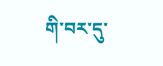གི་བར་དུ་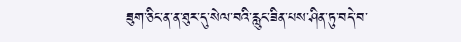ཟུག་ཅིང་ན་ན་ཐུར་དུ་སེལ་བའི་རླུང་ཟིན་པས་ཤིན་ཏུ་བདེ་བ་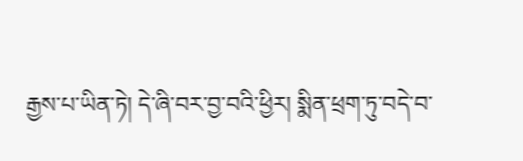རྒྱས་པ་ཡིན་ཏེ། དེ་ཞི་བར་བྱ་བའི་ཕྱིར། སྨིན་ཕྲག་ཏུ་བདེ་བ་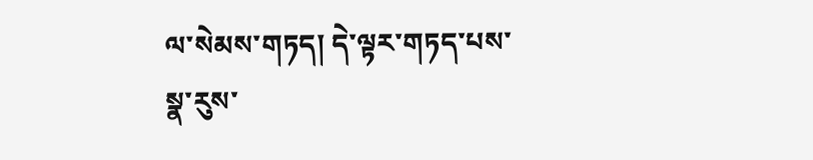ལ་སེམས་གཏད། དེ་ལྟར་གཏད་པས་སྣ་རུས་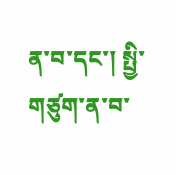ན་བ་དང་། སྤྱི་གཙུག་ན་བ་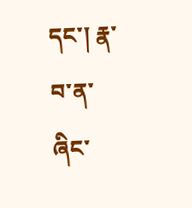དང་། རྣ་བ་ན་ཞིང་